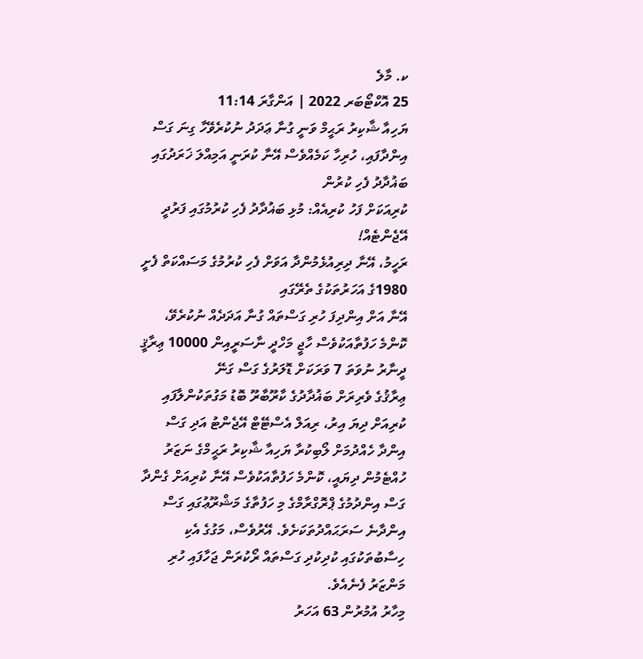ކ. މާލެ
25 އޮކްޓޯބަރ 2022 | އަންގާރަ 11:14
ޔަހިއާ ޝާކިރު ރަޙީމް ވަނީ ގުނާ ޢަދަދު ނުކުރެވޭހާ ގިނަ ގަސް އިންދާފައި، ހުރިހާ ކަމެއްވެސް އޭނާ ކުރަނީ އަމިއްލަ ޚަރަދުގައި
ބަޣުދާދު ފެހި ކުރުން
ކުރިއަކަށް ފަހު ކުރިއެއް: މުޅި ބަޣުދާދު ފެހި ކުރުމުގައި ފަރުދީ އޭޖެންޓެއް!
ރަހީމު، އޭނާ ދިރިއުޅެމުންދާ އަވަށް ފެހި ކުރުމުގެ މަސައްކަތް ފެށީ 1980ގެ އަހަރުތަކުގެ ތެރޭގައި
އޭނާ އަށް އިންދިފަ ހުރި ގަސްތައް ގުނާ އަދަދެއް ނުކުރެވޭ، ކޮންމެ ހަފުތާއަކުވެސް ހާޖީ މަހްދީ ނާސަރީއިން 10000 ޢިރާޤީ ދީނާރު ނުވަތަ 7 ވަރަކަށް ޑޮލަރުގެ ގަސް ގަނޭ
ޢިރާޤުގެ ވެރިރަށް ބަޣުދާދުގެ ކާރޫބާރޫ ބޮޑު މަގުތަކުންލާފައި ކުރިއަށް ދިޔަ އިރު، ރިއަލް އެސްޓޭޓް އޭޖެންޓު އަދި ގަސް އިންދާ ހެއްދުމަށް ލޯބިކުރާ ޔަހިއާ ޝާކިރު ރަޙީމްގެ ނަޒަރު ހުއްޓެމުން ދިޔައީ، ކޮންމެ ހަފުތާއަކުވެސް އޭނާ ކުރިއަށް ގެންދާ ގަސް އިންދުމުގެ ޕްރޮގްރާމްގެ މި ހަފުތާގެ މަޝްރޫޢުގައި ގަސް އިންދާނެ ސަރަޙައްދުތަކަށެވެ. އޭރުވެސް، މަގުގެ އެކި ހިސާބުތަކުގައި ކުދިކުދި ގަސްތައް ރޯކުރަން ޖަހާފައި ހުރި މަންޒަރު ފެނެއެވެ.
މިހާރު އުމުރުން 63 އަހަރު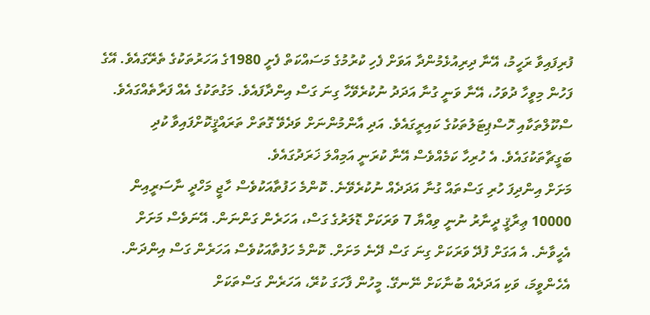ފުރިފައިވާ ރަހީމު، އޭނާ ދިރިއުޅެމުންދާ އަވަށް ފެހި ކުރުމުގެ މަސައްކަތް ފެށީ 1980ގެ އަހަރުތަކުގެ ތެރޭގައެވެ. އޭގެ ފަހުން މިވީހާ ދުވަހު، އޭނާ ވަނީ ގުނާ އަދަދު ނުކުރެވޭހާ ގިނަ ގަސް އިންދާފައެވެ. މަގުތަކުގެ އެއް ފަރާތެއްގައެވެ. ސްކޫލްތަކާއި ހޮސްޕިޓަލުތަކުގެ ކައިރީގައެވެ. އަދި އާންމުންނަށް ވަދެވޭ ގޮތަށް ތަރައްޤީކޮށްފައިވާ ކުދި ބަގީޗާތަކުގައެވެ. އެ ހުރިހާ ކަމެއްވެސް އޭނާ ކުރަނީ އަމިއްލަ ޚަރަދުގައެވެ.
މަށަށް އިންދިފަ ހުރި ގަސްތައް ގުނާ އަދަދެއް ނުކުރެވޭނެ. ކޮންމެ ހަފުތާއަކުވެސް ހާޖީ މަހްދީ ނާސަރީއިން 10000 ޢިރާޤީ ދީނާރު ނުނީ ވިއްޔާ 7 ވަރަކަށް ޑޮލަރުގެ ގަސް، އަހަރެން ގަންނަން. އޭނަވެސް މަށަށް އެހީވާނެ. އެ އަގަށް ފުދޭ ވަރަކަށް ގިނަ ގަސް ދޭނެ މަށަށް. ކޮންމެ ހަފުތާއަކުވެސް އަހަރެން ގަސް އިންދަން. އެހެންވީމަ، ވަކި އަދަދެއް ބުނާކަށް ނޭނގޭ. މީހުން ފާހަގަ ކުރޭ، އަހަރެން ގަސްތަކަށް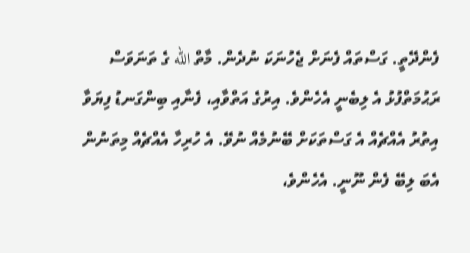ފެންދޭތީ. ގަސްތައް ފެނަށް ޖެހުނަކަ ނުދެން. މާތް الله ގެ ތަނަވަސް ރަޙުމަތްފުޅު އެ ލިބެނީ އެހެންވެ. އިރުގެ އަތްވާއި، ފެނާއި ބިންގަނޑު ފިޔަވާ އިތުރު އެއްޗެއް އެ ގަސްތަކަށް ބޭނުމެއް ނުވޭ. އެ ހުރިހާ އެއްޗެއް މިތަނުން އެބަ ލިބޭ ފެން ނޫނީ. އެހެންވެ،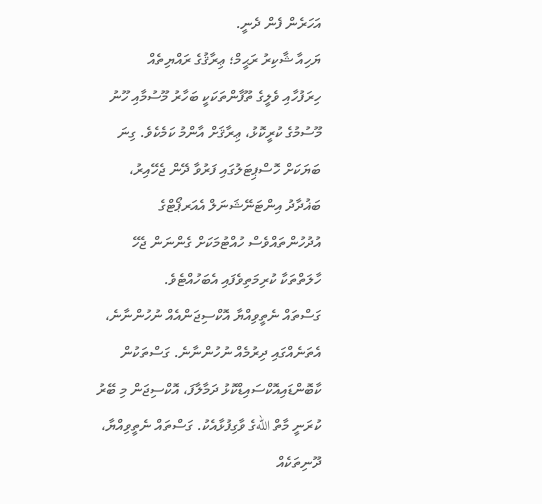އަހަރެން ފެން ދެނީ.
ޔަހިއާ ޝާކިރު ރަޙީމް؛ ޢިރާޤުގެ ރައްޔިތެއް
ހިރަފުހާއި ވެލީގެ ތޫފާންތަކަކީ ބަހާރު މޫސުމާއި ހޫނު މޫސުމުގެ ކުރީކޮޅު، ޢިރާޤަށް އާންމު ކަމެކެވެ. ގިނަ ބަޔަކަށް ހޮސްޕިޓަލުގައި ފަރުވާ ދޭން ޖެހޭއިރު، ބަޣުދާދު އިންޓަނޭޝަނަލް އެއަރޕޯޓްގެ އުދުހުންތައްވެސް ހުއްޓުމަކަށް ގެންނަން ޖެހޭ ހާލަތްތަކާ ކުރިމަތިވެފައި އެބަހުއްޓެވެ.
ގަސްތައް ނެތީވިއްޔާ އޮކްސިޖަންއެއް ނުހުންނާނެ، އެތަނެއްގައި ދިރުމެއް ނުހުންނާނެ. ގަސްތަކުން ކާބޮންޑައިއޮކްސައިޑްކޮޅު ދަމާލާފަ، އޮކްސިޖަން މި ބޭރު ކުރަނީ މާތް اللهގެ ވާގިފުޅާއެކު. ގަސްތައް ނެތީވިއްޔާ، ދޫނިތަކެއް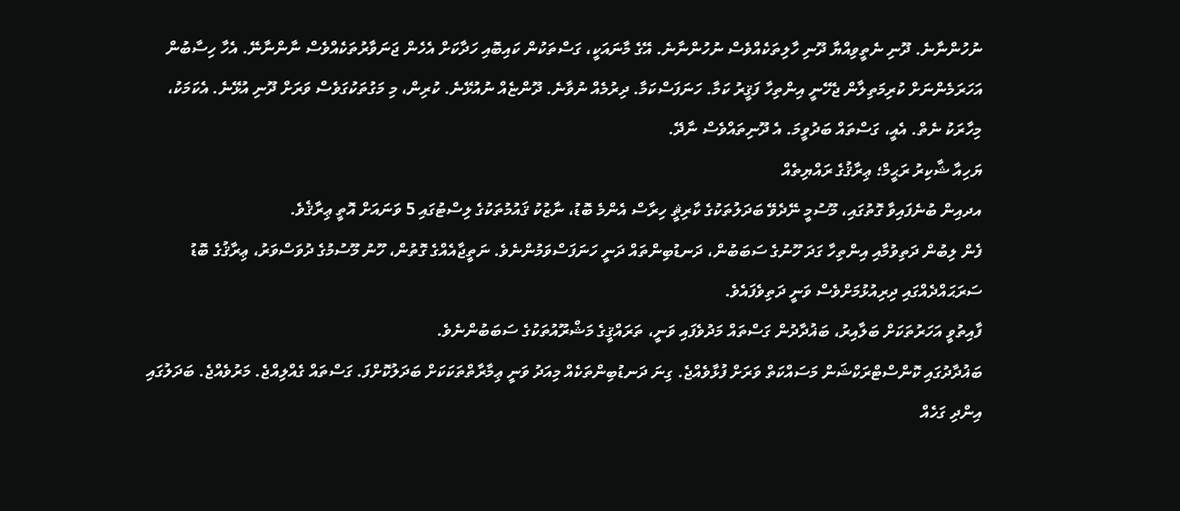ނުހުންނާނެ. ދޫނި ނެތީވިއްޔާ ދޫނި ހާލިތަކެއްވެސް ނުހުންނާނެ. އޭގެ މާނައަކީ، ގަސްތަކުން ކައިބޮއި ހަދާކަށް އެހެން ޖަނަވާރުތަކެއްވެސް ނާންނާނޭ. އެހާ ހިސާބުން އަހަރަމެންނަށް ކުރިމަތިލާން ޖެހޭނީ އިންތިހާ ފަޤީރު ކަމާ. ހަނަފަސްކަމާ. ދިރުމެއް ނުވާނެ. ދޫންޏެއް ނުއުޅޭނެ. ކުރިން، މި މަގުތަކުގަވެސް ވަރަށް ދޫނި އުޅޭނެ. އެކަމަކު، މިހާރަކު ނެތް. އެއީ، ގަސްތައް ބަދުވީމަ. އެ ދޫނިތައްވެސް ނާދޭ.
ޔަހިއާ ޝާކިރު ރަޙީމް؛ ޢިރާޤުގެ ރައްޔިތެއް
އދއިން ބުނެފައިވާ ގޮތުގައި، މޫސުމީ ނޭދެވޭ ބަދަލުތަކުގެ ކާރިޘީ ހިރާސް އެންމެ ބޮޑު، ނާޒުކު ޤައުމުތަކުގެ ލިސްޓުގައި 5 ވަނައަށް އޮތީ ޢިރާޤެވެ.
ފެން ލިބުން ދަތިވުމާއި އިންތިހާ ގަދަ ހޫނުގެ ސަބަބުން، ދަނޑުބިންތައް ދަނީ ހަނަފަސްވަމުންނެވެ. ނަތީޖާއެއްގެ ގޮތުން، ހޫނު މޫސުމުގެ ދުވަސްވަރު، ޢިރާޤުގެ ބޮޑު ސަރަޙައްދެއްގައި ދިރިއުޅުމަށްވެސް ވަނީ ދަތިވެފައެވެ.
ފާއިތުވީ އަހަރުތަކަށް ބަލާއިރު، ބަޣުދާދުން ގަސްތައް މަދުވެފައި ވަނީ، ތަރައްޤީގެ މަޝްރޫއުތަކުގެ ސަބަބުންނެވެ.
ބަޣުދާދުގައި ކޮންސްޓްރަކްޝަން މަސައްކަތް ވަރަށް ފުޅާވެއްޖެ. ގިނަ ދަނޑުބިންތަކެއް މިއަދު ވަނީ ޢިމާރާތްތަކަކަށް ބަދަލުކޮށްފަ. ގަސްތައް ގެއްލިއްޖެ. މަރުވެއްޖެ. ބަދަލުގައި އިންދި ގަހެއް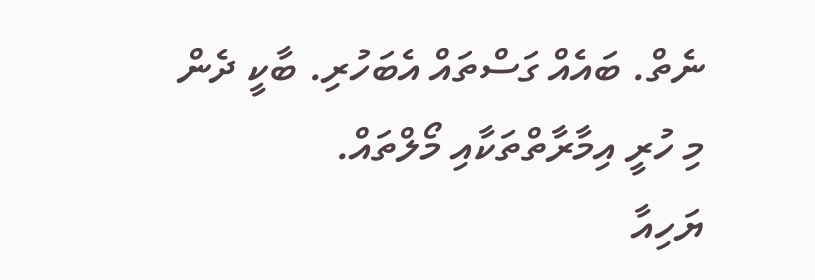ނެތް. ބައެއް ގަސްތައް އެބަހުރި. ބާކީ ދެން މި ހުރީ އިމާރާތްތަކާއި މޯލްތައް.
ޔަހިއާ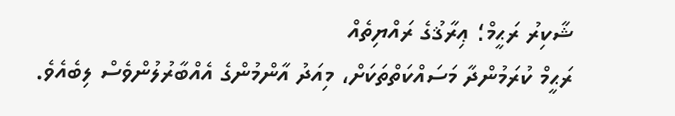ޝާކިރު ރަޙީމް؛ ޢިރާޤުގެ ރައްޔިތެއް
ރަޙީމް ކުރަމުންދާ މަސައްކަތްތަކަށް، މިއަދު އާންމުންގެ އެއްބާރުލުންވެސް ލިބެއެވެ.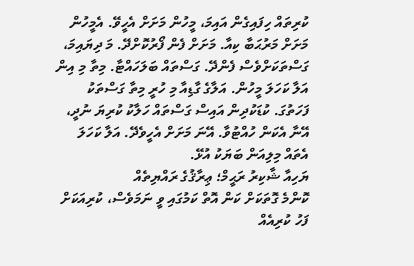ކުރިތައް ހިފައިގެން އައިމަ، މީހުން މަށަށް އެހީވޭ. އެމީހުން މަށަށް މަރުޙަބާ ކިއާ. މަށަށް ފެން ފޯރުކޮށްދޭ. މަ ދިޔައިމަ، ގަސްތަކަށްވެސް ފެންދޭ. ގަސްތައް ބަލަހައްޓާ. މިތާ މި އިން އަލާ ކަހަލަ މީހުން. އަލާގެ ގާޑިއާ މި ހުރީ މިތާ ގަސްތަކު ފަހަތުގަ. ކުޑަކުދިން އައިސް ގަސްތައް ހަލާކު ކުރިޔަ ނުދީ، އޭނާ އެކަން ހުއްޓުވާ. އޭނަ މަށަށް އެހީވެދޭ. އަލާ ކަހަލަ އެތައް މިލިއަން ބަޔަކު އުޅޭ.
ޔަހިއާ ޝާކިރު ރަޙީމް؛ ޢިރާޤުގެ ރައްޔިތެއް
ކޮންމެ ގޮތަކަށް ކަން އޮތް ކަމުގައި ވީ ނަމަވެސް، ކުރިއަކަށް ފަހު ކުރިއެއް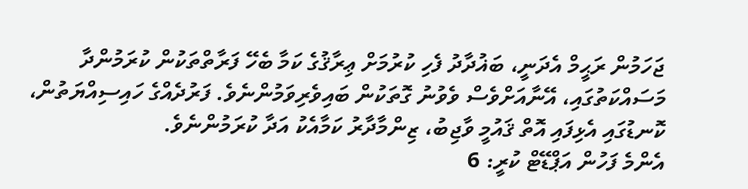ޖަހަމުން ރަޙީމް އެދަނީ، ބަޣުދާދު ފެހި ކުރުމަށް ޢިރާޤުގެ ކަމާ ބެހޭ ފަރާތްތަކުން ކުރަމުންދާ މަސައްކަތުގައި، އޭނާއަށްވެސް ވެވުނު ގޮތަކުން ބައިވެރިވަމުންނެވެ. ފަރުދެއްގެ ހައިސިއްޔަތުން، ކޮނޑުގައި އެޅިފައި އޮތް ޤައުމީ ވާޖިބު، ޒިންމާދާރު ކަމާއެކު އަދާ ކުރަމުންނެވެ.
އެންމެ ފަހުން އަޕްޑޭޓް ކުރީ: 6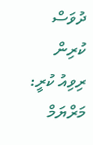ދުވަސް ކުރިން
ރިވިއު ކުރީ: މަރްޔަމް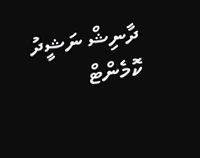ދާނިޝް ނަޝީދު
ކޮމެންޓް